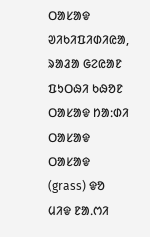ᱛᱟᱥᱟᱫ
ᱣᱤᱠᱤᱯᱤᱰᱤᱭᱟ, ᱨᱟᱲᱟ ᱜᱮᱭᱟᱱ ᱯᱩᱛᱷᱤ ᱠᱷᱚᱱ
ᱛᱟᱥᱟᱫ ᱴᱟᱺᱰᱤ
ᱛᱟᱥᱟᱫ
ᱛᱟᱥᱟᱫ (grass) ᱫᱚ ᱢᱤᱫ ᱱᱟᱹᱬᱤ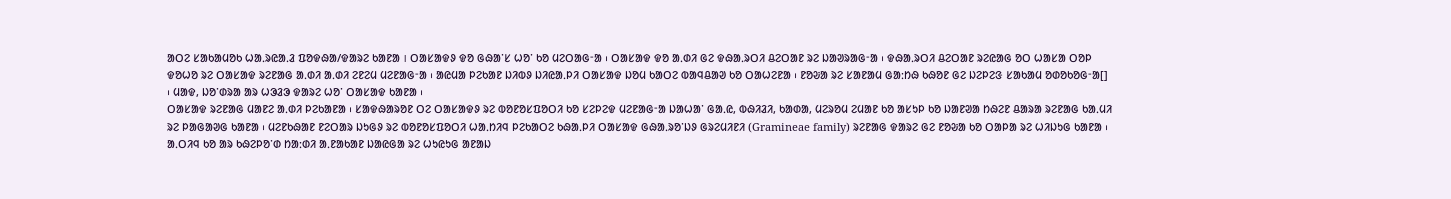ᱟᱛᱮ ᱥᱟᱠᱟᱢᱚᱠ ᱦᱟᱹᱨᱭᱟᱹᱲ ᱯᱚᱫᱷᱟ/ᱫᱟᱨᱮ ᱠᱟᱱᱟ । ᱛᱟᱥᱟᱫᱽ ᱫᱚ ᱜᱷᱟᱸᱥ ᱦᱚᱸ ᱠᱚ ᱢᱮᱛᱟᱜᱼᱟ ᱾ ᱛᱟᱥᱟᱫ ᱫᱚ ᱟᱹᱰᱤ ᱜᱮ ᱫᱷᱟᱹᱨᱛᱤ ᱪᱮᱛᱟᱱ ᱨᱮ ᱡᱟᱣᱨᱟᱜᱼᱟ ᱾ ᱫᱷᱟᱹᱨᱛᱤ ᱪᱮᱛᱟᱱ ᱨᱮᱭᱟᱜ ᱚᱛ ᱦᱟᱥᱟ ᱛᱚᱞ ᱫᱚᱦᱚ ᱨᱮ ᱛᱟᱥᱟᱫ ᱨᱮᱱᱟᱜ ᱟᱹᱰᱤ ᱟᱹᱰᱤ ᱮᱱᱮᱢ ᱢᱮᱱᱟᱜᱼᱟ ᱾ ᱟᱭᱢᱟ ᱞᱮᱠᱟᱱ ᱡᱤᱵᱽ ᱡᱤᱭᱟᱹᱞᱤ ᱛᱟᱥᱟᱫ ᱡᱚᱢ ᱠᱟᱛᱮ ᱵᱟᱧᱪᱟᱣ ᱠᱚ ᱛᱟᱦᱮᱱᱟ ᱾ ᱱᱚᱶᱟ ᱨᱮ ᱥᱟᱱᱟᱢ ᱜᱟᱺᱴᱷ ᱠᱷᱚᱱ ᱜᱮ ᱡᱮᱞᱮᱝ ᱥᱟᱠᱟᱢ ᱚᱰᱚᱠᱚᱜᱼᱟ[] ᱾ ᱢᱟᱫ, ᱡᱚᱸᱰᱨᱟ ᱟᱨ ᱦᱳᱲᱳ ᱫᱟᱨᱮ ᱦᱚᱸ ᱛᱟᱥᱟᱫ ᱠᱟᱱᱟ ᱾
ᱛᱟᱥᱟᱫ ᱨᱮᱱᱟᱜ ᱢᱟᱱᱮ ᱟᱹᱰᱤ ᱞᱮᱠᱟᱱᱟ ᱾ ᱥᱟᱫᱷᱟᱨᱚᱱ ᱛᱮ ᱛᱟᱥᱟᱫᱽ ᱨᱮ ᱵᱚᱱᱚᱥᱯᱚᱛᱤ ᱠᱚ ᱥᱮᱞᱮᱫ ᱢᱮᱱᱟᱜᱼᱟ ᱡᱟᱦᱟᱸ ᱜᱟᱹᱭ, ᱵᱷᱤᱲᱤ, ᱠᱟᱰᱟ, ᱢᱮᱨᱚᱢ ᱮᱢᱟᱱ ᱠᱚ ᱟᱥᱩᱞ ᱠᱚ ᱡᱟᱱᱣᱟ ᱴᱷᱮᱱ ᱪᱟᱨᱟ ᱨᱮᱱᱟᱜ ᱠᱟᱹᱢᱤ ᱨᱮ ᱞᱟᱜᱟᱣᱜ ᱠᱟᱱᱟ ᱾ ᱢᱮᱱᱠᱷᱟᱱ ᱱᱮᱛᱟᱨ ᱡᱩᱜᱽ ᱨᱮ ᱵᱚᱱᱚᱥᱯᱚᱛᱤ ᱦᱟᱹᱴᱤᱧ ᱞᱮᱠᱟᱛᱮ ᱠᱷᱟᱹᱞᱤ ᱛᱟᱥᱟᱫ ᱜᱷᱟᱹᱨᱚᱸᱡᱽ ᱜᱨᱮᱢᱤᱱᱤ (Gramineae family) ᱨᱮᱱᱟᱜ ᱫᱟᱨᱮ ᱜᱮ ᱱᱚᱶᱟ ᱠᱚ ᱛᱟᱞᱟ ᱨᱮ ᱦᱤᱡᱩᱜ ᱠᱟᱱᱟ ᱾ ᱟᱹᱛᱤᱧ ᱠᱚ ᱟᱨ ᱠᱷᱮᱞᱚᱸᱰ ᱴᱟᱺᱰᱤ ᱟᱹᱱᱟᱠᱟᱱ ᱡᱟᱭᱜᱟ ᱨᱮ ᱦᱩᱭᱩᱜ ᱟᱱᱟᱡ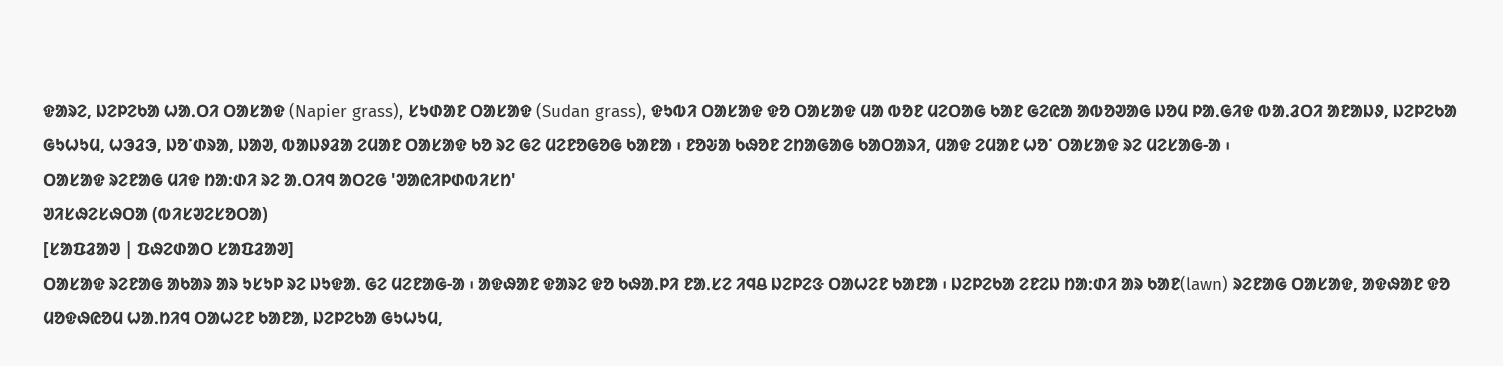ᱫᱟᱨᱮ, ᱡᱮᱞᱮᱠᱟ ᱦᱟᱹᱛᱤ ᱛᱟᱥᱟᱫ (Napier grass), ᱥᱩᱰᱟᱱ ᱛᱟᱥᱟᱫ (Sudan grass), ᱫᱩᱵᱤ ᱛᱟᱥᱟᱫ ᱫᱚ ᱛᱟᱥᱟᱫ ᱢᱟ ᱵᱚᱱ ᱢᱮᱛᱟᱜ ᱠᱟᱱ ᱜᱮᱭᱟ ᱟᱵᱚᱣᱟᱜ ᱡᱚᱢ ᱞᱟᱹᱜᱤᱫ ᱵᱟᱹᱲᱛᱤ ᱟᱱᱟᱡᱽ, ᱡᱮᱞᱮᱠᱟ ᱜᱩᱦᱩᱢ, ᱦᱳᱲᱳ, ᱡᱚᱸᱰᱨᱟ, ᱡᱟᱣ, ᱵᱟᱡᱽᱲᱟ ᱮᱢᱟᱱ ᱛᱟᱥᱟᱫ ᱠᱚ ᱨᱮ ᱜᱮ ᱢᱮᱱᱚᱜᱚᱜ ᱠᱟᱱᱟ ᱾ ᱱᱚᱶᱟ ᱠᱷᱚᱱ ᱮᱴᱟᱜᱟᱜ ᱠᱟᱛᱟᱨᱤ, ᱢᱟᱫ ᱮᱢᱟᱱ ᱦᱚᱸ ᱛᱟᱥᱟᱫ ᱨᱮ ᱢᱮᱥᱟᱜ-ᱟ ᱾
ᱛᱟᱥᱟᱫ ᱨᱮᱱᱟᱜ ᱢᱤᱫ ᱴᱟᱺᱰᱤ ᱨᱮ ᱟᱹᱛᱤᱧ ᱟᱛᱮᱜ 'ᱣᱟᱭᱤᱞᱰᱵᱤᱥᱴ'
ᱣᱤᱥᱷᱮᱥᱷᱛᱟ (ᱵᱤᱥᱣᱮᱥᱚᱛᱟ)
[ᱥᱟᱯᱲᱟᱣ | ᱯᱷᱮᱰᱟᱛ ᱥᱟᱯᱲᱟᱣ]
ᱛᱟᱥᱟᱫ ᱨᱮᱱᱟᱜ ᱟᱠᱟᱨ ᱟᱨ ᱩᱥᱩᱞ ᱨᱮ ᱡᱩᱫᱟᱹ ᱜᱮ ᱢᱮᱱᱟᱜ-ᱟ ᱾ ᱟᱫᱷᱟᱱ ᱫᱟᱨᱮ ᱫᱚ ᱠᱷᱟᱹᱞᱤ ᱱᱟᱹᱥᱮ ᱤᱧᱪ ᱡᱮᱞᱮᱝ ᱛᱟᱦᱮᱱ ᱠᱟᱱᱟ ᱾ ᱡᱮᱞᱮᱠᱟ ᱮᱱᱮᱡ ᱴᱟᱺᱰᱤ ᱟᱨ ᱠᱟᱱ(lawn) ᱨᱮᱱᱟᱜ ᱛᱟᱥᱟᱫ, ᱟᱫᱷᱟᱱ ᱫᱚ ᱢᱚᱫᱷᱭᱚᱢ ᱦᱟᱹᱴᱤᱧ ᱛᱟᱦᱮᱱ ᱠᱟᱱᱟ, ᱡᱮᱞᱮᱠᱟ ᱜᱩᱦᱩᱢ,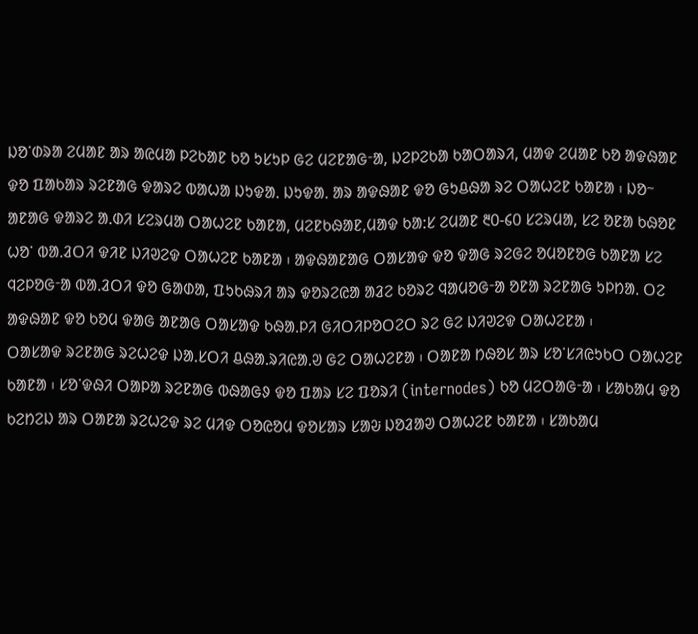ᱡᱚᱸᱰᱨᱟ ᱮᱢᱟᱱ ᱟᱨ ᱟᱭᱢᱟ ᱞᱮᱠᱟᱱ ᱠᱚ ᱩᱥᱩᱞ ᱜᱮ ᱢᱮᱱᱟᱜᱼᱟ, ᱡᱮᱞᱮᱠᱟ ᱠᱟᱛᱟᱨᱤ, ᱢᱟᱫ ᱮᱢᱟᱱ ᱠᱚ ᱟᱫᱷᱟᱱ ᱫᱚ ᱯᱟᱠᱟᱨ ᱨᱮᱱᱟᱜ ᱫᱟᱨᱮ ᱵᱟᱦᱟ ᱡᱩᱫᱟᱹ ᱡᱩᱫᱟᱹ ᱟᱨ ᱟᱫᱷᱟᱱ ᱫᱚ ᱜᱩᱪᱷᱟ ᱨᱮ ᱛᱟᱦᱮᱱ ᱠᱟᱱᱟ ᱾ ᱡᱚᱻ ᱟᱱᱟᱜ ᱫᱟᱨᱮ ᱟᱹᱰᱤ ᱥᱮᱨᱢᱟ ᱛᱟᱦᱮᱱ ᱠᱟᱱᱟ, ᱢᱮᱱᱠᱷᱟᱱ,ᱢᱟᱫ ᱠᱟᱺᱥ ᱮᱢᱟᱱ ᱓᱐-᱔᱐ ᱥᱮᱨᱢᱟ, ᱥᱮ ᱚᱱᱟ ᱠᱷᱚᱱ ᱦᱚᱸ ᱵᱟᱹᱲᱛᱤ ᱫᱤᱱ ᱡᱤᱣᱮᱫ ᱛᱟᱦᱮᱱ ᱠᱟᱱᱟ ᱾ ᱟᱫᱷᱟᱱᱟᱜ ᱛᱟᱥᱟᱫ ᱫᱚ ᱫᱟᱜ ᱨᱮᱜᱮ ᱚᱢᱚᱱᱚᱜ ᱠᱟᱱᱟ ᱥᱮ ᱧᱮᱞᱚᱜᱼᱟ ᱵᱟᱹᱲᱛᱤ ᱫᱚ ᱜᱟᱰᱟ, ᱯᱩᱠᱷᱨᱤ ᱟᱨ ᱫᱚᱨᱮᱭᱟ ᱟᱲᱮ ᱠᱚᱨᱮ ᱧᱟᱢᱚᱜᱼᱟ ᱚᱱᱟ ᱨᱮᱱᱟᱜ ᱩᱞᱴᱟᱹ ᱛᱮ ᱟᱫᱷᱟᱱ ᱫᱚ ᱠᱚᱢ ᱫᱟᱜ ᱟᱱᱟᱜ ᱛᱟᱥᱟᱫ ᱠᱷᱟᱹᱞᱤ ᱜᱤᱛᱤᱞᱚᱛᱮᱛ ᱨᱮ ᱜᱮ ᱡᱤᱣᱮᱫ ᱛᱟᱦᱮᱱᱟ ᱾
ᱛᱟᱥᱟᱫ ᱨᱮᱱᱟᱜ ᱨᱮᱦᱮᱫ ᱡᱟᱹᱥᱛᱤ ᱪᱷᱟᱹᱨᱤᱭᱟᱹᱣ ᱜᱮ ᱛᱟᱦᱮᱱᱟ ᱾ ᱛᱟᱱᱟ ᱴᱷᱚᱥ ᱟᱨ ᱥᱚᱸᱥᱤᱭᱩᱠᱛ ᱛᱟᱦᱮᱱ ᱠᱟᱱᱟ ᱾ ᱥᱚᱸᱫᱷᱤ ᱛᱟᱞᱟ ᱨᱮᱱᱟᱜ ᱵᱷᱟᱜᱽ ᱫᱚ ᱯᱟᱨ ᱥᱮ ᱯᱚᱨᱤ (internodes) ᱠᱚ ᱢᱮᱛᱟᱜᱼᱟ ᱾ ᱥᱟᱠᱟᱢ ᱫᱚ ᱠᱮᱴᱮᱡ ᱟᱨ ᱛᱟᱱᱟ ᱨᱮᱦᱮᱫ ᱨᱮ ᱢᱤᱫ ᱛᱚᱭᱚᱢ ᱫᱚᱥᱟᱨ ᱥᱟᱶ ᱡᱚᱲᱟᱣ ᱛᱟᱦᱮᱱ ᱠᱟᱱᱟ ᱾ ᱥᱟᱠᱟᱢ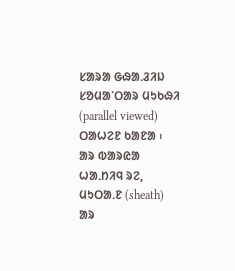ᱥᱟᱨᱟ ᱜᱷᱟᱹᱲᱤᱡ ᱥᱚᱢᱟᱸᱛᱟᱨ ᱢᱩᱠᱷᱤ (parallel viewed) ᱛᱟᱦᱮᱱ ᱠᱟᱱᱟ ᱾ ᱟᱨ ᱵᱟᱨᱭᱟ ᱦᱟᱹᱴᱤᱧ ᱨᱮ, ᱢᱩᱛᱟᱹᱱ (sheath) ᱟᱨ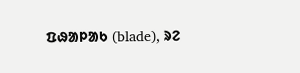ᱯᱷᱟᱞᱟᱠ (blade), ᱨᱮ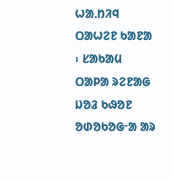ᱦᱟᱹᱴᱤᱧ ᱛᱟᱦᱮᱱ ᱠᱟᱱᱟ ᱾ ᱥᱟᱠᱟᱢ ᱛᱟᱞᱟ ᱨᱮᱱᱟᱜ ᱡᱚᱲ ᱠᱷᱚᱱ ᱚᱰᱚᱠᱚᱜᱼᱟ ᱟᱨ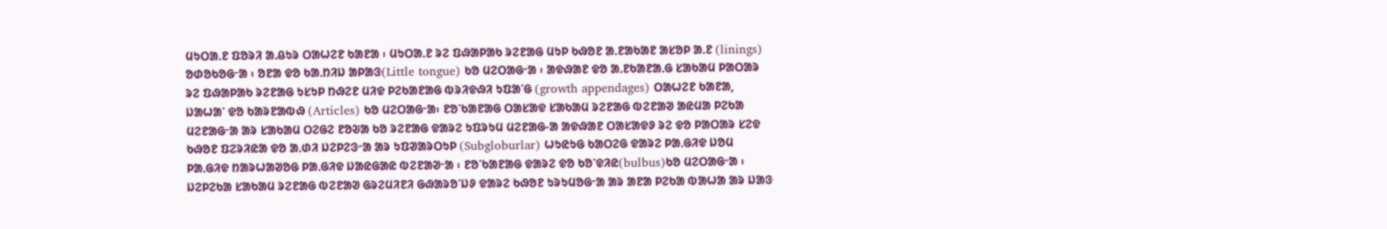ᱢᱩᱛᱟᱹᱱ ᱯᱚᱨᱤ ᱟᱹᱪᱩᱨ ᱛᱟᱦᱮᱱ ᱠᱟᱱᱟ ᱾ ᱢᱩᱛᱟᱹᱱ ᱨᱮ ᱯᱷᱟᱞᱟᱠ ᱨᱮᱱᱟᱜ ᱢᱩᱞ ᱠᱷᱚᱱ ᱟᱹᱱᱟᱠᱟᱱ ᱟᱥᱚᱞ ᱟᱹᱱ (linings) ᱚᱰᱚᱠᱚᱜᱼᱟ ᱾ ᱚᱱᱟ ᱫᱚ ᱠᱟᱹᱴᱤᱡ ᱟᱞᱟᱝ(Little tongue) ᱠᱚ ᱢᱮᱛᱟᱜᱼᱟ ᱾ ᱟᱫᱷᱟᱱ ᱫᱚ ᱟᱹᱱᱠᱟᱱᱟᱹᱜ ᱥᱟᱠᱟᱢ ᱞᱟᱛᱟᱨ ᱨᱮ ᱯᱷᱟᱞᱟᱠ ᱨᱮᱱᱟᱜ ᱩᱥᱩᱞ ᱴᱷᱮᱱ ᱢᱤᱫ ᱞᱮᱠᱟᱱᱟᱜ ᱵᱨᱤᱫᱷᱤ ᱩᱯᱟᱸᱜ (growth appendages) ᱛᱟᱦᱮᱱ ᱠᱟᱱᱟ, ᱡᱟᱦᱟᱸ ᱫᱚ ᱠᱟᱨᱱᱟᱵᱷ (Articles) ᱠᱚ ᱢᱮᱛᱟᱜᱼᱟ᱾ ᱱᱚᱸᱠᱟᱱᱟᱜ ᱛᱟᱥᱟᱫ ᱥᱟᱠᱟᱢ ᱨᱮᱱᱟᱜ ᱵᱮᱱᱟᱣ ᱟᱭᱢᱟ ᱞᱮᱠᱟ ᱢᱮᱱᱟᱜᱼᱟ ᱟᱨ ᱥᱟᱠᱟᱢ ᱛᱮᱜᱮ ᱱᱚᱶᱟ ᱠᱚ ᱨᱮᱱᱟᱜ ᱫᱟᱨᱮ ᱩᱯᱨᱩᱢ ᱢᱮᱱᱟᱜ-ᱟ ᱟᱫᱷᱟᱱ ᱛᱟᱥᱟᱫᱽ ᱨᱮ ᱫᱚ ᱞᱟᱛᱟᱨ ᱥᱮᱫ ᱠᱷᱚᱱ ᱯᱮᱨᱤᱭᱟ ᱫᱚ ᱟᱹᱰᱤ ᱡᱮᱞᱮᱝᱼᱟ ᱟᱨ ᱩᱯᱣᱟᱨᱛᱩᱞ (Subgloburlar) ᱦᱩᱭᱩᱜ ᱠᱟᱛᱮᱜ ᱫᱟᱨᱮ ᱞᱟᱹᱜᱤᱫ ᱡᱚᱢ ᱞᱟᱹᱜᱤᱫ ᱴᱟᱨᱦᱟᱣᱚᱜ ᱞᱟᱹᱜᱤᱫ ᱡᱟᱭᱜᱟᱭ ᱵᱮᱱᱟᱣᱼᱟ ᱾ ᱱᱚᱸᱠᱟᱱᱟᱜ ᱫᱟᱨᱮ ᱫᱚ ᱠᱚᱸᱫᱤᱭ(bulbus)ᱠᱚ ᱢᱮᱛᱟᱜᱼᱟ ᱾
ᱡᱮᱞᱮᱠᱟ ᱥᱟᱠᱟᱢ ᱨᱮᱱᱟᱜ ᱵᱮᱱᱟᱣ ᱜᱨᱮᱢᱤᱱᱤ ᱜᱷᱟᱨᱚᱸᱡᱽ ᱫᱟᱨᱮ ᱠᱷᱚᱱ ᱩᱨᱩᱢᱚᱜᱼᱟ ᱟᱨ ᱟᱱᱟ ᱞᱮᱠᱟ ᱵᱟᱦᱟ ᱟᱨ ᱡᱟᱝ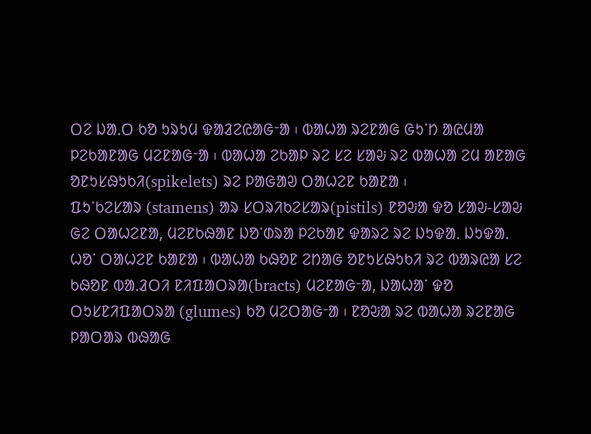ᱛᱮ ᱡᱟᱹᱛ ᱠᱚ ᱩᱨᱩᱢ ᱫᱟᱲᱮᱭᱟᱜᱼᱟ ᱾ ᱵᱟᱦᱟ ᱨᱮᱱᱟᱜ ᱜᱩᱸᱴ ᱟᱭᱢᱟ ᱞᱮᱠᱟᱱᱟᱜ ᱢᱮᱱᱟᱜᱼᱟ ᱾ ᱵᱟᱦᱟ ᱮᱠᱟᱞ ᱨᱮ ᱥᱮ ᱥᱟᱶ ᱨᱮ ᱵᱟᱦᱟ ᱮᱢ ᱟᱱᱟᱜ ᱚᱱᱩᱥᱷᱩᱠᱤ(spikelets) ᱨᱮ ᱞᱟᱜᱟᱣ ᱛᱟᱦᱮᱱ ᱠᱟᱱᱟ ᱾
ᱯᱩᱸᱠᱮᱥᱟᱨ (stamens) ᱟᱨ ᱥᱛᱨᱤᱠᱮᱥᱟᱨ(pistils) ᱱᱚᱶᱟ ᱫᱚ ᱥᱟᱶ-ᱥᱟᱶ ᱜᱮ ᱛᱟᱦᱮᱱᱟ, ᱢᱮᱱᱠᱷᱟᱱ ᱡᱚᱸᱰᱨᱟ ᱞᱮᱠᱟᱱ ᱫᱟᱨᱮ ᱨᱮ ᱡᱩᱫᱟᱹ ᱡᱩᱫᱟᱹ ᱦᱚᱸ ᱛᱟᱦᱮᱱ ᱠᱟᱱᱟ ᱾ ᱵᱟᱦᱟ ᱠᱷᱚᱱ ᱮᱴᱟᱜ ᱚᱱᱩᱥᱷᱩᱠᱤ ᱨᱮ ᱵᱟᱨᱭᱟ ᱥᱮ ᱠᱷᱚᱱ ᱵᱟᱹᱲᱛᱤ ᱱᱤᱯᱟᱛᱨᱟ(bracts) ᱢᱮᱱᱟᱜᱼᱟ, ᱡᱟᱦᱟᱸ ᱫᱚ ᱛᱩᱥᱱᱤᱯᱟᱛᱨᱟ (glumes) ᱠᱚ ᱢᱮᱛᱟᱜᱼᱟ ᱾ ᱱᱚᱶᱟ ᱨᱮ ᱵᱟᱦᱟ ᱨᱮᱱᱟᱜ ᱞᱟᱛᱟᱨ ᱵᱷᱟᱜ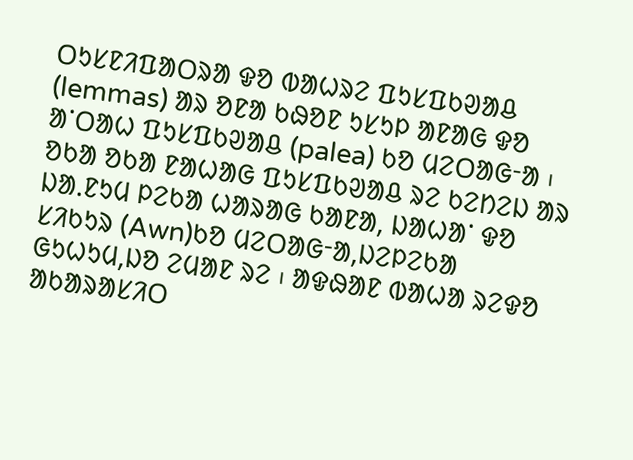ᱛᱩᱥᱱᱤᱯᱟᱛᱨᱟ ᱫᱚ ᱵᱟᱦᱨᱮ ᱯᱩᱥᱯᱠᱣᱟᱪ (lemmas) ᱟᱨ ᱚᱱᱟ ᱠᱷᱚᱱ ᱩᱥᱩᱞ ᱟᱱᱟᱜ ᱫᱚ ᱟᱸᱛᱟᱦ ᱯᱩᱥᱯᱠᱣᱟᱪ (palea) ᱠᱚ ᱢᱮᱛᱟᱜᱼᱟ ᱾ ᱚᱠᱟ ᱚᱠᱟ ᱱᱟᱦᱟᱜ ᱯᱩᱥᱯᱠᱣᱟᱪ ᱨᱮ ᱠᱮᱴᱮᱡ ᱟᱨ ᱡᱟᱹᱱᱩᱢ ᱞᱮᱠᱟ ᱦᱟᱨᱟᱜ ᱠᱟᱱᱟ, ᱡᱟᱦᱟᱸ ᱫᱚ ᱥᱤᱠᱩᱨ (Awn)ᱠᱚ ᱢᱮᱛᱟᱜᱼᱟ,ᱡᱮᱞᱮᱠᱟ ᱜᱩᱦᱩᱢ,ᱡᱚ ᱮᱢᱟᱱ ᱨᱮ ᱾ ᱟᱫᱷᱟᱱ ᱵᱟᱦᱟ ᱨᱮᱫᱚ ᱟᱠᱟᱨᱟᱥᱤᱛ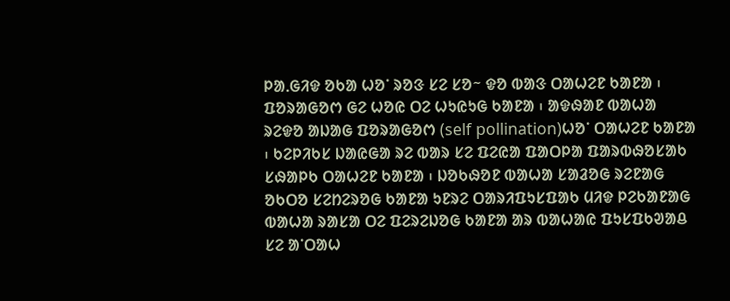ᱞᱟᱹᱜᱤᱫ ᱚᱠᱟ ᱦᱚᱸ ᱨᱚᱝ ᱥᱮ ᱥᱚᱻ ᱫᱚ ᱵᱟᱝ ᱛᱟᱦᱮᱱ ᱠᱟᱱᱟ ᱾ ᱯᱚᱨᱟᱜᱚᱬ ᱜᱮ ᱦᱚᱭ ᱛᱮ ᱦᱩᱭᱩᱜ ᱠᱟᱱᱟ ᱾ ᱟᱫᱷᱟᱱ ᱵᱟᱦᱟ ᱨᱮᱫᱚ ᱟᱡᱟᱜ ᱯᱚᱨᱟᱜᱚᱬ (self pollination)ᱦᱚᱸ ᱛᱟᱦᱮᱱ ᱠᱟᱱᱟ ᱾ ᱠᱮᱞᱤᱠᱥ ᱡᱟᱭᱜᱟ ᱨᱮ ᱵᱟᱨ ᱥᱮ ᱯᱮᱭᱟ ᱯᱟᱛᱞᱟ ᱯᱟᱨᱵᱷᱚᱥᱟᱠ ᱥᱷᱟᱞᱠ ᱛᱟᱦᱮᱱ ᱠᱟᱱᱟ ᱾ ᱡᱚᱠᱷᱚᱱ ᱵᱟᱦᱟ ᱥᱟᱲᱚᱜ ᱨᱮᱱᱟᱜ ᱚᱠᱛᱚ ᱥᱮᱴᱮᱨᱚᱜ ᱠᱟᱱᱟ ᱩᱱᱨᱮ ᱛᱟᱨᱤᱯᱩᱥᱯᱟᱠ ᱢᱤᱫ ᱞᱮᱠᱟᱱᱟᱜ ᱵᱟᱦᱟ ᱨᱟᱥᱟ ᱛᱮ ᱯᱮᱨᱮᱡᱚᱜ ᱠᱟᱱᱟ ᱟᱨ ᱵᱟᱦᱟᱭ ᱯᱩᱥᱯᱠᱣᱟᱪ ᱥᱮ ᱟᱸᱛᱟᱦ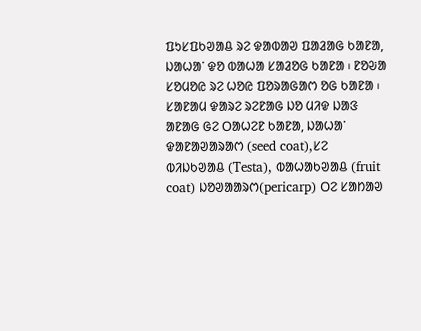ᱯᱩᱥᱯᱠᱣᱟᱪ ᱨᱮ ᱫᱟᱵᱟᱣ ᱯᱟᱲᱟᱜ ᱠᱟᱱᱟ, ᱡᱟᱦᱟᱸ ᱫᱚ ᱵᱟᱦᱟ ᱥᱟᱲᱚᱜ ᱠᱟᱱᱟ ᱾ ᱱᱚᱶᱟ ᱥᱚᱢᱚᱭ ᱨᱮ ᱦᱚᱭ ᱯᱚᱨᱟᱜᱟᱬ ᱚᱜ ᱠᱟᱱᱟ ᱾
ᱥᱟᱱᱟᱢ ᱫᱟᱨᱮ ᱨᱮᱱᱟᱜ ᱡᱚ ᱢᱤᱫ ᱡᱟᱝ ᱟᱱᱟᱜ ᱜᱮ ᱛᱟᱦᱮᱱ ᱠᱟᱱᱟ, ᱡᱟᱦᱟᱸ ᱫᱟᱱᱟᱣᱟᱨᱟᱬ (seed coat),ᱥᱮ ᱵᱤᱡᱠᱣᱟᱪ (Testa), ᱵᱟᱦᱟᱠᱣᱟᱪ (fruit coat) ᱡᱚᱣᱟᱟᱨᱬ(pericarp) ᱛᱮ ᱥᱟᱴᱟᱣ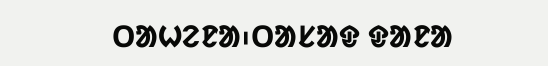ᱛᱟᱦᱮᱱᱟ᱾ᱛᱟᱥᱟᱫ ᱫᱟᱱᱟ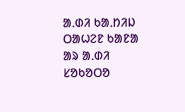ᱟᱹᱰᱤ ᱠᱟᱹᱴᱤᱡ ᱛᱟᱦᱮᱱ ᱠᱟᱱᱟ ᱟᱨ ᱟᱹᱰᱤ ᱥᱚᱠᱚᱛᱚ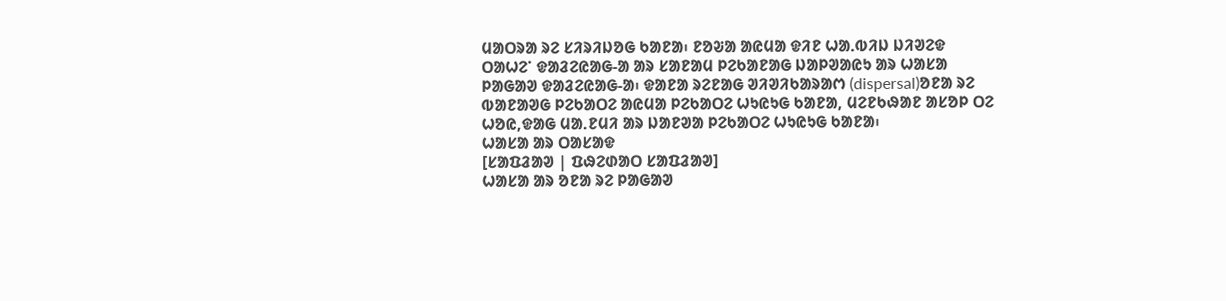ᱢᱟᱛᱨᱟ ᱨᱮ ᱥᱤᱨᱤᱡᱚᱜ ᱠᱟᱱᱟ᱾ ᱱᱚᱶᱟ ᱟᱭᱢᱟ ᱫᱤᱱ ᱦᱟᱹᱵᱤᱡ ᱡᱤᱣᱮᱫ ᱛᱟᱦᱮᱸ ᱫᱟᱲᱮᱭᱟᱜ-ᱟ ᱟᱨ ᱥᱟᱱᱟᱢ ᱞᱮᱠᱟᱱᱟᱜ ᱡᱟᱞᱣᱟᱭᱩ ᱟᱨ ᱦᱟᱥᱟ ᱞᱟᱜᱟᱣ ᱫᱟᱲᱮᱭᱟᱜ-ᱟ᱾ ᱫᱟᱱᱟ ᱨᱮᱱᱟᱜ ᱣᱤᱣᱤᱠᱟᱨᱟᱬ (dispersal)ᱚᱱᱟ ᱨᱮ ᱵᱟᱱᱟᱣᱜ ᱞᱮᱠᱟᱛᱮ ᱟᱭᱢᱟ ᱞᱮᱠᱟᱛᱮ ᱦᱩᱭᱩᱜ ᱠᱟᱱᱟ, ᱢᱮᱱᱠᱷᱟᱱ ᱟᱥᱚᱞ ᱛᱮ ᱦᱚᱭ,ᱫᱟᱜ ᱢᱟᱹᱱᱢᱤ ᱟᱨ ᱡᱟᱱᱣᱟ ᱞᱮᱠᱟᱛᱮ ᱦᱩᱭᱩᱜ ᱠᱟᱱᱟ᱾
ᱦᱟᱥᱟ ᱟᱨ ᱛᱟᱥᱟᱫ
[ᱥᱟᱯᱲᱟᱣ | ᱯᱷᱮᱰᱟᱛ ᱥᱟᱯᱲᱟᱣ]
ᱦᱟᱥᱟ ᱟᱨ ᱚᱱᱟ ᱨᱮ ᱞᱟᱜᱟᱣ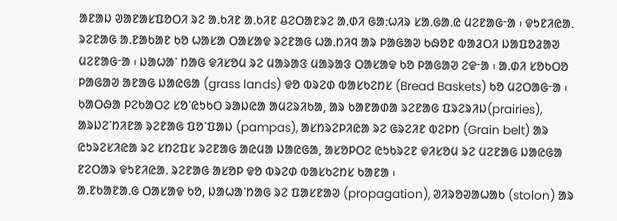ᱟᱱᱟᱡ ᱣᱟᱱᱟᱥᱯᱚᱛᱤ ᱨᱮ ᱟᱹᱠᱤᱱ ᱟᱹᱠᱤᱱ ᱪᱮᱛᱟᱱᱨᱮ ᱟᱹᱰᱤ ᱜᱟᱺᱦᱤᱨ ᱥᱟᱹᱜᱟᱹᱭ ᱢᱮᱱᱟᱜᱼᱟ ᱾ ᱫᱩᱱᱤᱭᱟᱹ ᱨᱮᱱᱟᱜ ᱟᱹᱱᱟᱠᱟᱱ ᱠᱚ ᱦᱟᱥᱟ ᱛᱟᱥᱟᱫ ᱨᱮᱱᱟᱜ ᱦᱟᱹᱴᱤᱧ ᱟᱨ ᱞᱟᱜᱟᱣ ᱠᱷᱚᱱ ᱵᱟᱲᱛᱤ ᱡᱟᱯᱚᱲᱟᱣ ᱢᱮᱱᱟᱜᱼᱟ ᱾ ᱡᱟᱦᱟᱸ ᱴᱟᱜ ᱫᱤᱥᱚᱢ ᱨᱮ ᱢᱟᱨᱟᱝ ᱢᱟᱨᱟᱝ ᱛᱟᱥᱟᱫ ᱠᱚ ᱞᱟᱜᱟᱣ ᱮᱫᱼᱟ ᱾ ᱟᱹᱰᱤ ᱥᱚᱠᱛᱚ ᱞᱟᱜᱟᱣ ᱟᱱᱟᱜ ᱡᱟᱭᱜᱟ (grass lands) ᱫᱚ ᱵᱨᱮᱰ ᱵᱟᱥᱠᱮᱴᱥ (Bread Baskets) ᱠᱚ ᱢᱮᱛᱟᱜᱼᱟ ᱾ ᱠᱟᱛᱷᱟ ᱞᱮᱠᱟᱛᱮ ᱥᱚᱸᱭᱩᱠᱛ ᱨᱟᱡᱭᱟ ᱟᱢᱮᱨᱤᱠᱟ, ᱟᱨ ᱠᱟᱱᱟᱰᱟ ᱨᱮᱱᱟᱜ ᱯᱨᱮᱨᱤᱡ(prairies), ᱟᱨᱡᱮᱸᱴᱤᱱᱟ ᱨᱮᱱᱟᱜ ᱯᱚᱸᱯᱟᱡ (pampas), ᱟᱥᱴᱨᱮᱞᱤᱭᱟ ᱨᱮ ᱜᱨᱮᱤᱱ ᱵᱮᱞᱴ (Grain belt) ᱟᱨ ᱭᱩᱨᱮᱥᱤᱭᱟ ᱨᱮ ᱥᱴᱮᱯᱥ ᱨᱮᱱᱟᱜ ᱟᱭᱢᱟ ᱡᱟᱭᱜᱟ, ᱟᱥᱚᱞᱛᱮ ᱭᱩᱠᱨᱮᱱ ᱫᱤᱥᱚᱢ ᱨᱮ ᱢᱮᱱᱟᱜ ᱡᱟᱭᱜᱟ ᱱᱮᱛᱟᱨ ᱫᱩᱱᱤᱭᱟᱹ ᱨᱮᱱᱟᱜ ᱟᱥᱚᱞ ᱫᱚ ᱵᱨᱮᱰ ᱵᱟᱥᱠᱮᱴᱥ ᱠᱟᱱᱟ ᱾
ᱟᱹᱱᱠᱟᱱᱟᱹᱜ ᱛᱟᱥᱟᱫ ᱠᱚ, ᱡᱟᱦᱟᱸᱴᱟᱜ ᱨᱮ ᱯᱟᱥᱱᱟᱣ (propagation), ᱣᱤᱨᱚᱣᱟᱦᱟᱠ (stolon) ᱟᱨ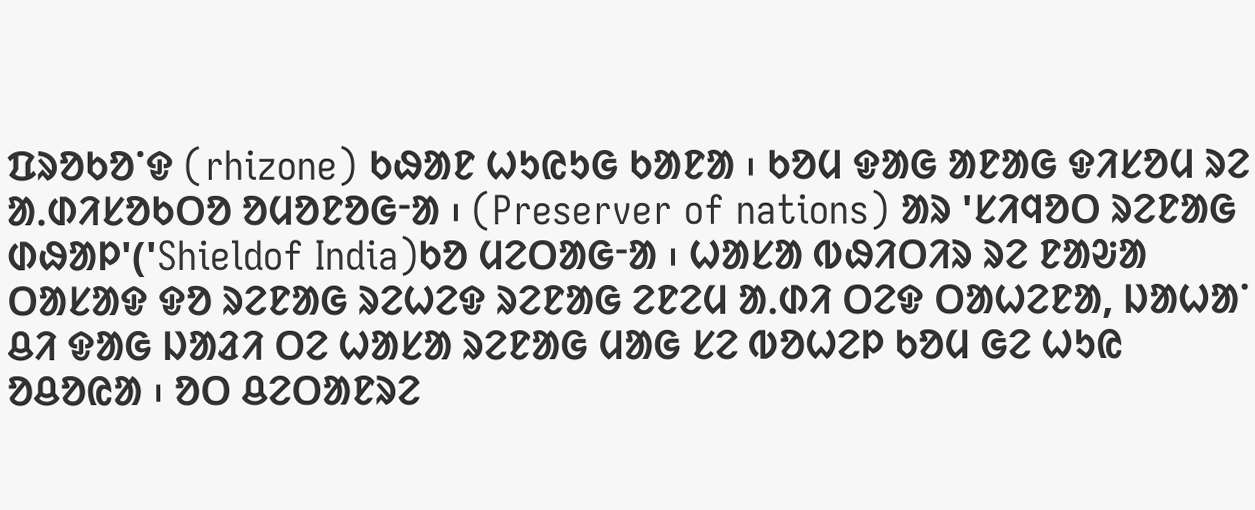ᱯᱨᱚᱠᱚᱸᱫ (rhizone) ᱠᱷᱟᱱ ᱦᱩᱭᱩᱜ ᱠᱟᱱᱟ ᱾ ᱠᱚᱢ ᱫᱟᱜ ᱟᱱᱟᱜ ᱫᱤᱥᱚᱢ ᱨᱮ ᱟᱹᱰᱤᱥᱚᱠᱛᱚ ᱚᱢᱚᱱᱚᱜᱼᱟ ᱾ (Preserver of nations) ᱟᱨ 'ᱥᱤᱧᱚᱛ ᱨᱮᱱᱟᱜ ᱰᱷᱟᱞ'('Shieldof India)ᱠᱚ ᱢᱮᱛᱟᱜᱼᱟ ᱾ ᱦᱟᱥᱟ ᱵᱷᱤᱛᱤᱨ ᱨᱮ ᱱᱟᱶᱟ ᱛᱟᱥᱟᱫ ᱫᱚ ᱨᱮᱱᱟᱜ ᱨᱮᱦᱮᱫ ᱨᱮᱱᱟᱜ ᱮᱱᱮᱢ ᱟᱹᱰᱤ ᱛᱮᱫ ᱛᱟᱦᱮᱱᱟ, ᱡᱟᱦᱟᱸ ᱪᱤ ᱫᱟᱜ ᱡᱟᱲᱤ ᱛᱮ ᱦᱟᱥᱟ ᱨᱮᱱᱟᱜ ᱢᱟᱜ ᱥᱮ ᱵᱚᱦᱮᱞ ᱠᱚᱢ ᱜᱮ ᱦᱩᱭ ᱚᱪᱚᱭᱟ ᱾ ᱚᱛ ᱪᱮᱛᱟᱱᱨᱮ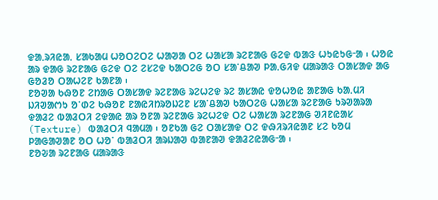ᱫᱟᱹᱨᱤᱭᱟᱹ ᱥᱟᱠᱟᱢ ᱦᱚᱛᱮᱛᱮ ᱦᱟᱣᱟ ᱛᱮ ᱦᱟᱥᱟ ᱨᱮᱱᱟᱜ ᱜᱮᱫ ᱵᱟᱝ ᱦᱩᱭᱩᱜᱼᱟ ᱾ ᱦᱚᱭ ᱟᱨ ᱫᱟᱜ ᱨᱮᱱᱟᱜ ᱜᱮᱫ ᱛᱮ ᱮᱥᱮᱫ ᱠᱟᱛᱮᱜ ᱚᱛ ᱥᱟᱸᱪᱟᱣ ᱞᱟᱹᱜᱤᱫ ᱢᱟᱨᱟᱝ ᱛᱟᱥᱟᱫ ᱟᱜ ᱜᱚᱲᱚ ᱛᱟᱦᱮᱱ ᱠᱟᱱᱟ ᱾
ᱱᱚᱣᱟ ᱠᱷᱚᱱ ᱮᱴᱟᱜ ᱛᱟᱥᱟᱫ ᱨᱮᱱᱟᱜ ᱨᱮᱦᱮᱫ ᱨᱮ ᱟᱥᱟᱭ ᱫᱚᱦᱚᱭ ᱟᱱᱟᱜ ᱠᱟᱹᱢᱤ ᱡᱤᱣᱟᱬᱩ ᱚᱸᱰᱮ ᱠᱷᱚᱱ ᱱᱟᱭᱤᱴᱨᱚᱡᱮᱱ ᱥᱟᱸᱪᱟᱣ ᱠᱟᱛᱮᱜ ᱦᱟᱥᱟ ᱨᱮᱱᱟᱜ ᱩᱨᱣᱟᱨᱟ ᱫᱟᱲᱮ ᱵᱟᱲᱛᱤ ᱮᱫᱟᱭ ᱟᱨ ᱚᱱᱟ ᱨᱮᱱᱟᱜ ᱨᱮᱦᱮᱫ ᱛᱮ ᱦᱟᱥᱟ ᱨᱮᱱᱟᱜ ᱣᱤᱱᱭᱟᱥ (Texture) ᱵᱟᱲᱛᱤ ᱧᱟᱢᱟ ᱾ ᱚᱱᱠᱟ ᱜᱮ ᱛᱟᱥᱟᱫ ᱛᱮ ᱫᱷᱤᱨᱤᱭᱟᱱ ᱥᱮ ᱠᱚᱢ ᱞᱟᱜᱟᱣᱟᱱ ᱚᱛ ᱦᱚᱸ ᱵᱟᱲᱛᱤ ᱟᱨᱡᱟᱣ ᱵᱟᱱᱟᱣ ᱫᱟᱲᱮᱭᱟᱜᱼᱟ ᱾
ᱱᱚᱶᱟ ᱨᱮᱱᱟᱜ ᱢᱟᱨᱟᱝ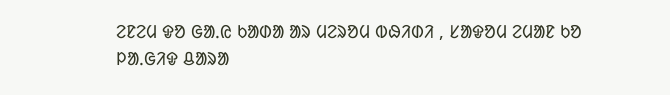ᱮᱱᱮᱢ ᱫᱚ ᱜᱟᱹᱭ ᱠᱟᱰᱟ ᱟᱨ ᱢᱮᱨᱚᱢ ᱵᱷᱤᱰᱤ , ᱥᱟᱫᱚᱢ ᱮᱢᱟᱱ ᱠᱚ ᱞᱟᱹᱜᱤᱫ ᱪᱟᱨᱟ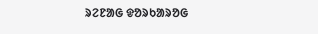ᱨᱮᱱᱟᱜ ᱫᱚᱨᱠᱟᱨᱚᱜ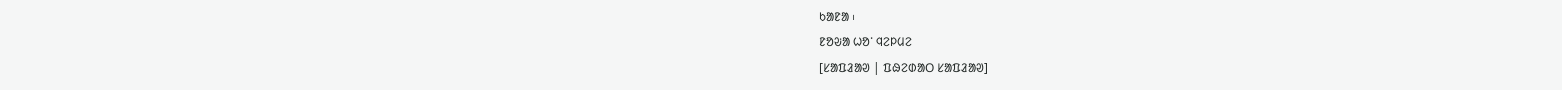ᱠᱟᱱᱟ ᱾
ᱱᱚᱶᱟ ᱦᱚᱸ ᱧᱮᱞᱢᱮ
[ᱥᱟᱯᱲᱟᱣ | ᱯᱷᱮᱰᱟᱛ ᱥᱟᱯᱲᱟᱣ]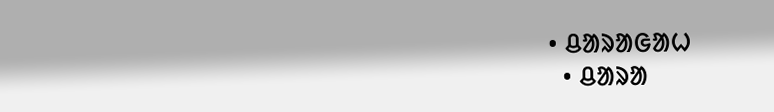• ᱪᱟᱨᱟᱜᱟᱦ
  • ᱪᱟᱨᱟ